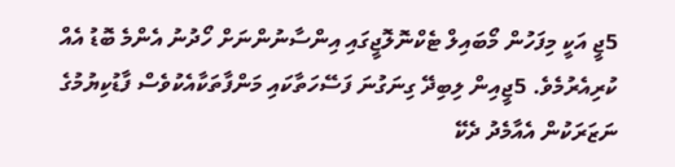5ޖީ އަކީ މިފަހުން މޯބައިލް ޓެކްނޮލޮޖީގައި އިންސާނުންނަށް ހޯދުނު އެންމެ ބޮޑު އެއް ކުރިއެރުމެވެ. 5ޖީއިން ލިބިދޭ ގިނަގުނަ ފަސޭހަތާކައި މަންފާތަކާއެކުވެސް ފާޑުކިޔުމުގެ ނަޒަރަކުން އެއާމެދު ދެކޭ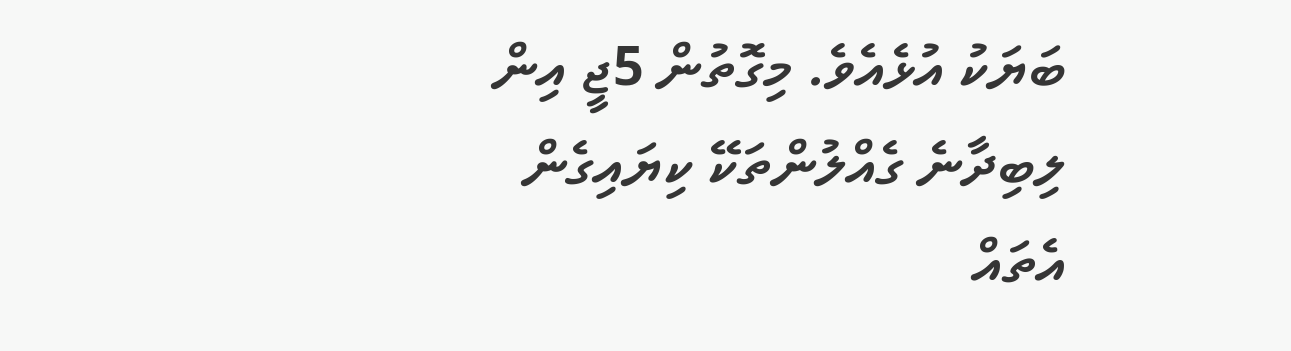ބަޔަކު އުޅެއެވެ. މިގޮތުން 5ޖީ އިން ލިބިދާނެ ގެއްލުންތަކޭ ކިޔައިގެން އެތައް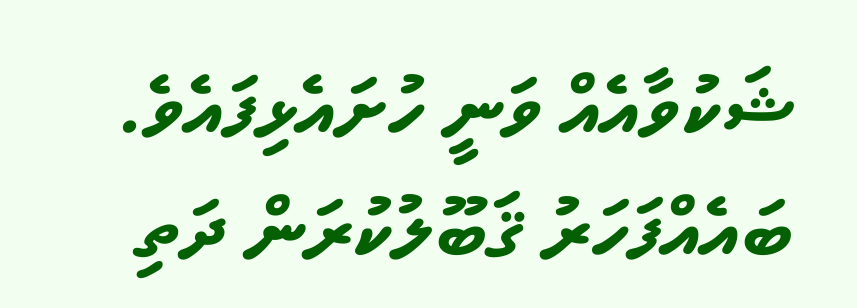ޝަކުވާއެއް ވަނީ ހުށައެޅިފައެވެ. ބައެއްފަހަރު ޤަބޫލުކުރަން ދަތި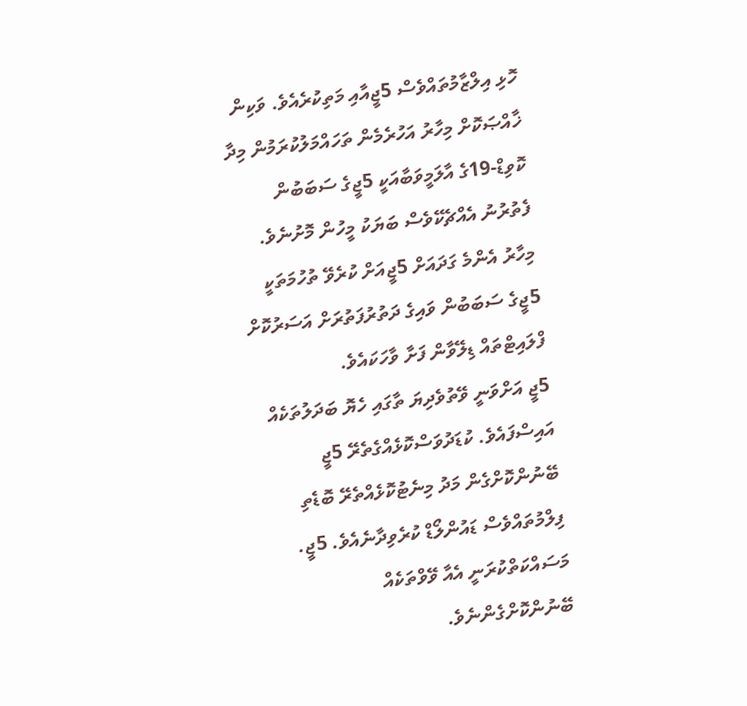ހޮޅި އިލްޒާމުތައްވެސް 5ޖީއާއި މަތިކުރެއެވެ. ވަކިން ޚާއްޞަކޮށް މިހާރު އަހުރެމެން ތަހައްމަލުކުރަމުން މިދާ ކޮވިޑް-19ގެ އާލަމީވަބާއަކީ 5ޖީގެ ސަބަބުން ފެތުރުނު އެއްޗެކޭވެސް ބަޔަކު މީހުން މޮށުނެވެ. މިހާރު އެންމެ ގަދައަށް 5ޖީއަށް ކުރެވޭ ތުހުމަތަކީ 5ޖީގެ ސަބަބުން ވައިގެ ދަތުރުފަތުރަށް އަސަރުކޮށް ފްލައިޓްތައް ޑިލޭވާން ފަށާ ވާހަކައެވެ.
5ޖީ އަށްވަނީ ވޭތުވެދިޔަ ތާގައި ހެޔޮ ބަދަލުތަކެއް އައިސްފައެވެ. ކުޑަދުވަސްކޮޅެއްގެތެރޭ 5ޖީ ބޭނުންކޮށްގެން މަދު މިނެޓުކޮޅެއްތެރޭ ބޮޑެތި ފިލްމުތައްވެސް ޑައުންލޯޑް ކުރެވިދާނެއެވެ. 5ޖީ. މަސައްކަތްކުރަނީ އެއާ ވޭވްތަކެއް ބޭނުންކޮށްގެންނެވެ.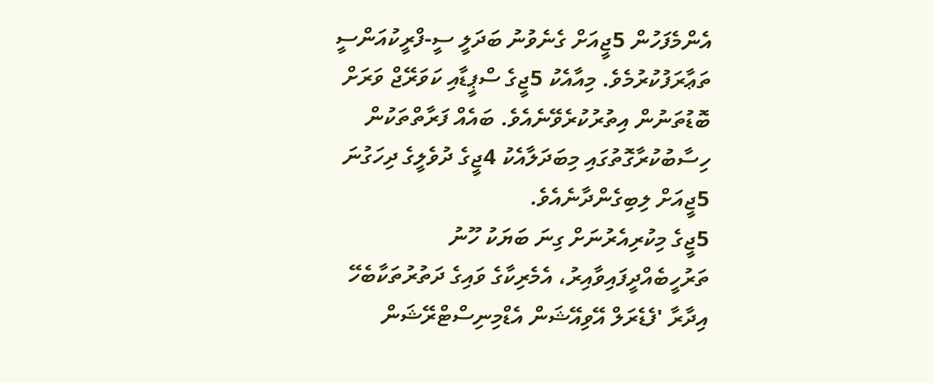އެންމެފަހުން 5ޖީއަށް ގެނެވުނު ބަދަލީ ސީ-ފްރީކުއަންސީ ތަޢާރަފުކުރުމެވެ. މިއާއެކު 5ޖީގެ ސްޕީޑާއި ކަވަރޭޖް ވަރަށް ބޮޑުތަނުން އިތުރުކުރެވޭނެއެވެ. ބައެއް ފަރާތްތަކުން ހިސާބުކުރާގޮތުގައި މިބަދަލާއެކު 4ޖީގެ ދުވެލީގެ ދިހަގުނަ 5ޖީއަށް ލިބިގެންދާނެއެވެ.
5ޖީގެ މިކުރިއެރުނަށް ގިނަ ބަޔަކު ހޫނު ތަރުހީބެއްދީފައިވާއިރު، އެމެރިކާގެ ވައިގެ ދަތުރުތަކާބެހޭ އިދާރާ 'ފެޑެރަލް އޭވިއޭޝަން އެޑްމިނިސްޓްރޭޝަން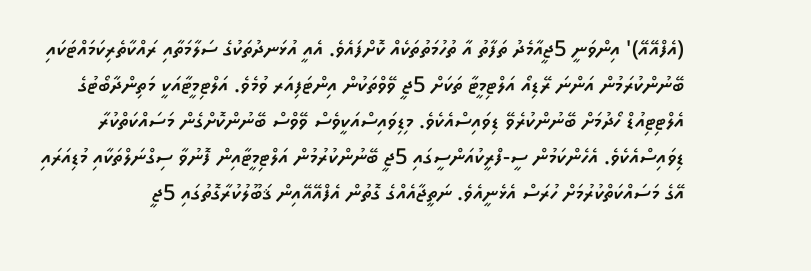(އެފްއޭއޭ)' އިންވަނީ 5ޖީއާމެދު ތަފާތު އާ ތުހުމަތުތަކެއް ކޮށްފައެވެ. އެއީ އުޅަނދުތަކުގެ ސަލާމަތާއި ރައްކާތެރިކަމައްޓަކައި ބޭނުންކުރަމުން އަންނަ ރޭޑިއޯ އަލްޓިމީޓާ ތަކަށް 5ޖީ ވޭވްތަކުން އިންޓަފިއަރ ވުމެވެ. އަލްޓިމީޓާއަކީ މަތިންދާބޯޓުގެ އެލްޓިޓިއުޑް ހޯދުމަށް ބޭނުންކުރެވޭ ޑިވައިސްއެކެވެ. މިޑިވައިސްއަކީވެސް ވޭވްސް ބޭނުންކޮށްގެން މަސައްކަތްކުރާ ޑިވައިސްއެކެވެ. އެހެންކަމުން ސީ-ފްރީކުއަންސީގައި 5ޖީ ބޭނުންކުރުމުން އަލްޓިމީޓާއިން ފޮނުވާ ސިގްނަލްތަކާއި މުޑިއަރައި އޭގެ މަސައްކަތްކުރުމަށް ހުރަސް އެޅެނީއެވެ. ނަތީޖާއެއްގެ ގޮތުން އެފްއޭއޭއިން ޤަބޫލުކުރާގޮތުގައި 5ޖީ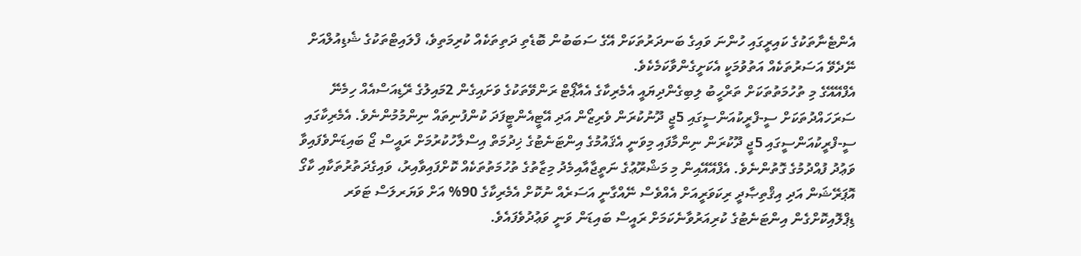އެންޓެނާތަކުގެ ކައިރީގައި ހުންނަ ވައިގެ ބަނދަރުތަކަށް އޭގެ ސަބަބުން ބޮޑެތި ދަތިތަކެއް ކުރިމަތިވެ، ފްލައިޓްތަކުގެ ޝެޑިއުލްއަށް ނޭދެވޭ އަސަރުތަކެއް އަތުވުމަކީ އެކަށީގެންވާކަމެކެވެ.
އެފްއޭއޭގެ މި ތުހުމަތުތަކަށް ތަރްހީބު ލިބިގެންދިޔައީ އެމެރިކާގެ އެއާޕޯޓް ރަންވޭތަކުގެ ވަށައިގެން 2މައިލުގެ ރޭޑިއަސްއެއް ހިމެނޭ ސަރަހައްދުތަކަށް ސީ-ފްރީކުއަންސީގައި 5ޖީ ދޫނުކުރަން ވެރިޒޯން އަދި އޭޓީއެންޓީފަދަ ކުންފުނިތައް ނިންމުމުންނެވެ. އެމެރިކާގައި ސީ-ފްރީކުއަންސީގައި 5ޖީ ދޫކުރަން ނިންމާފައި މިވަނީ އެޤައުމުގެ އިންޓަނެޓުގެ ޚިދުމަތް އިސްލާހުކުރުމަށް ރައީސް ޖޯ ބައިޑަންވެފައިވާ ވަޢުދު ފުއްދުމުގެ ގޮތުންނެވެ. އެފްއޭއޭއިން މި މަޝްރޫޢުގެ ނަތީޖާއާއިމެދު މިޒާތުގެ ތުހުމަތުތަކެއް ކޮށްފައިވާއިރު، ވައިގެދަތުރުތަކާއި ކާގޯ އޮޕަރޭޝަން އަދި އިޤްތިޞާދީ ރިކަވަރީއަށް އެއްވެސް ނޭއްގާނީ އަސަރެއް ނުކޮށް އެމެރިކާގެ 90% އަށް ވަޔަރލަސް ޓަވަރ ޑިޕްލޮއިކޮށްގެން އިންޓަނެޓުގެ ކުރިއަރުވާނެކަމަށް ރައީސް ބައިޑަން ވަނީ ވަޢުދުވެފައެވެ.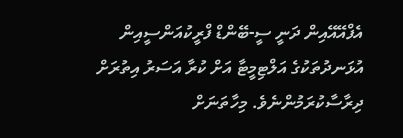އެފްއޭއޭއިން ދަނީ ސީ-ބޭންޑް ފްރީކުއަންސީއިން އުޅަނދުތަކުގެ އަލްޓިމީޓާ އަށް ކުރާ އަސަރު އިތުރަށް ދިރާސާކުރަމުންނެވެ. މިހާތަނަށް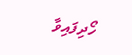ހޯދިފައިވާ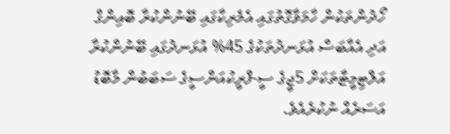ހޯދުންތަކުން ހާމަވާގޮތުގައި އެމެރިކާގައި ބޭނުންކުރާ ބޮއިންގް އަދި އެއާބަސް އުޅަނދުތަކުގެ 45% އުޅަނދުގައި ބޭނުންކުރާ އަލްޓިމީޓާތަކަށް 5ޖީގެ ސީ-ފްރީކުއަންސީގެ ސަބަބުން މާބޮޑު އަސަރެއް ނުކުރެއެވެ.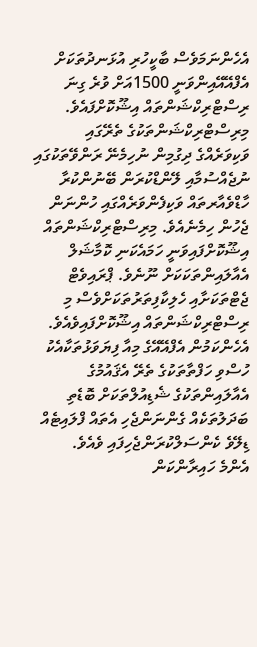އެހެންނަމަވެސް ބާކީހުރި އުޅަނދުތަކަށް އެފްއޭއޭއިންވަނީ 1500އަށް ވުރެ ގިނަ ރިސްޓްރިކްޝަންތައް އިޝޫކޮށްފައެވެ. މިރިސްޓްރިކްޝަންތަކުގެ ތެރޭގައި ވަކިވަރެއްގެ ދިގުމިން ނުހިމެނޭ ރަންވޭތަކުގައި ނުޖެއްސުމާއި ލޭންޑްކުރަން ބޭނުންކުރާ ހާޑްވެއާރތައް ވަކިފެންވަރެއްގައި ހުންނަން ޖެހުން ހިމެނެއެވެ. މިރިސްޓްރިކްޝަންތައް އިޝޫކޮށްފައިވަނީ ހަމައެކަނި ކޮމާޝަލް އެއާލައިންތަކަކަށް ނޫނެވެ. ޕްރައިވެޓް ޖެޓްތަކަށާއި ހެލިކާފިތަރުތަކަށްވެސް މި ރިސްޓްރިކްޝަންތައް އިޝޫކޮށްފައިވެއެވެ. އެހެންކަމުން އެފްއޭއޭގެ މިއާ ފިޔަވަޅުތަކާއެކު ހުސްވި ހަފްތާތަކުގެ ތެރޭ އެޤައުމުގެ އެއާލައިންތަކުގެ ޝެޑިއުލްތަކަށް ބޮޑެތި ބަދަލުތަކެއް ގެންނަންޖެހި އެތައް ފްލައިޓެއް ޑިލޭވެ ކެންސަލްކުރަންޖެހިފައި ވެއެވެ.
އެންމެ ހައިރާންކަން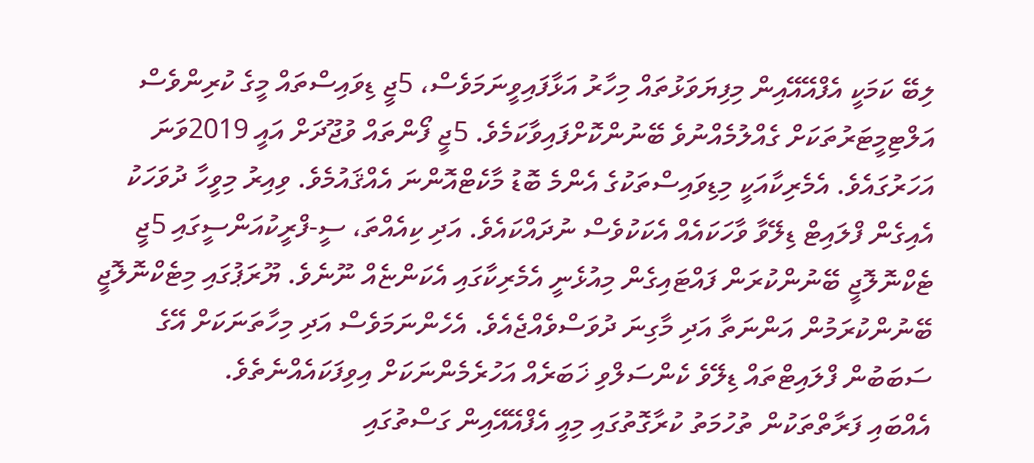ލިބޭ ކަމަކީ އެފްއޭއޭއިން މިފިޔަވަޅުތައް މިހާރު އަޅާފައިވީނަމަވެސް، 5ޖީ ޑިވައިސްތައް މީގެ ކުރިންވެސް އަލްޓިމީޓަރުތަކަށް ގެއްލުމެއްނުވެ ބޭނުންކޮށްފައިވާކަމެވެ. 5ޖީ ފޯންތައް ވުޖޫދަށް އައީ 2019ވަނަ އަހަރުގައެވެ. އެމެރިކާއަކީ މިޑިވައިސްތަކުގެ އެންމެ ބޮޑު މާކެޓްއޮންނަ އެއްޤައުމެވެ. ވިއިރު މިވީހާ ދުވަހަކު އެއިގެން ފްލައިޓް ޑިލޭވާ ވާހަކައެއް އެކަކުވެސް ނުދައްކައެވެ. އަދި ކިއެއްތަ، ސީ-ފްރީކުއަންސީގައި 5ޖީ ޓެކްނޮލޮޖީ ބޭނުންކުރަން ފައްޓައިގެން މިއުޅެނީ އެމެރިކާގައި އެކަންޏެއް ނޫނެވެ. ޔޫރަޕުގައި މިޓެކްނޮލޮޖީ ބޭނުންކުރަމުން އަންނަތާ އަދި މާގިނަ ދުވަސްވެއްޖެއެވެ. އެހެންނަމަވެސް އަދި މިހާތަނަކަށް އޭގެ ސަބަބުން ފްލައިޓްތައް ޑިލޭވެ ކެންސަލްވި ޚަބަރެއް އަހުރެމެންނަކަށް އިވިފަކައެއްނެތެވެ.
އެއްބައި ފަރާތްތަކުން ތުހުމަތު ކުރާގޮތުގައި މިއީ އެފްއޭއޭއިން ގަސްތުގައި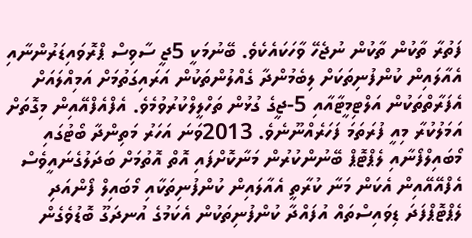ފަތުރާ ތާކުން ތާކުން ނުޖެހޭ ވާހަކައެކެވެ. ބޭނުމަކީ 5ޖީ ސާވިސް ޕްރޮވައިޑަރުންނާއި އެއާލައިން ކުންފުނިތަކަށް ލިބެމުންދާ ގެއްލުންތަކުން އަރައިގަތުމަށް އަމިއްލައަށް އެފަރާތްތަކުން އަލްޓިމީޓާއާއި 5-ޖީގެ ގުޅުން ތަހްލީލްކުރުވުމެވެ. އެފްއެފްއޭއިން މިގޮތަށް އަމަލުކުރާ މިއީ ފުރަތަމަ ފަހަރެއްނޫނެވެ. 2013ވަނަ އަހަރު މަތިންދާ ބޯޓުގައި މޯބައިލްފޯނާއި ލެޕްޓޮޕް ބޭނުންކުރުން މަނާކޮށްފައި އޮތް އޮތުމަށް ބަދަލުގެނައީވެސް އެފްއޭއޭއިން އެކަން މަނާ ކުރާތީ އެއާލައިން ކުންފުނިތަކާއި މޯބައިލް ފޯންއަދި ލެޕްޓޮޕްފަދަ ޑިވައިސްތައް އުފައްދާ ކުންފުނިތަކުން އެކަމުގެ އުނދަގޫ ބޮޑުވެގެން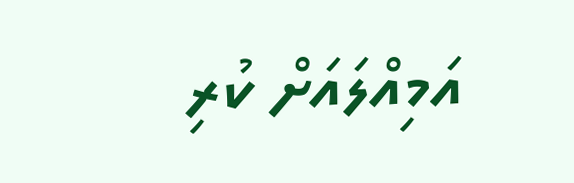އަމިއްލައަށް ކުރި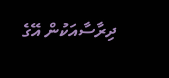ދިރާސާއަކުން އޭގެ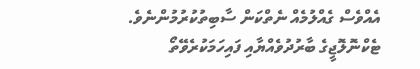އެއްވެސް ގެއްލުމެއް ނެތްކަން ސާބިތުކުރުމުންނެވެ.
ޓެކްނޮލޮޖީގެ ބާރުދުވެއްޔާއި ފައިހަމަކުރެވޭތޯ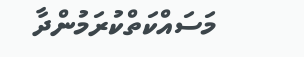މަސައްކަތްކުރަމުންދާ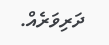ދަރިވަރެއް.